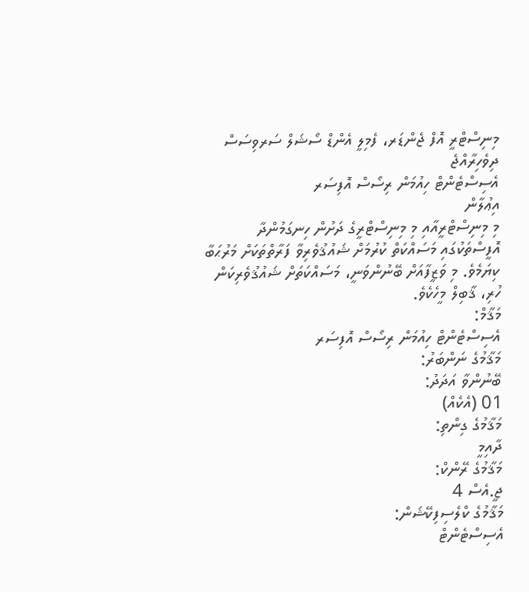މިނިސްޓްރީ އޮފް ޖެންޑަރ، ފެމިލީ އެންޑް ސޯޝަލް ސަރވިސަސް
ދިވެހިރާއްޖެ
އެސިސްޓެންޓް ހިއުމަން ރިސޯސް އޮފިސަރ
އިޢުލާން
މި މިނިސްޓްރީއާއި މި މިނިސްޓްރީގެ ދަށުން ހިނގަމުންދާ އޮފީސްތަކުގައި މަސައްކަތް ކުރުމަށް ޝައުޤުވެރިވާ ފަރާތްތަކަށް މަރުޙަބާ ކިޔަމެވެ. މި ވަޒީފާއަށް ބޭނުންވަނީ، މަސައްކަތަށް ޝައުޤުވެރިކަން ހުރި، ޤާބިލް މީހެކެވެ.
މަޤާމް:
އެސިސްޓެންޓް ހިއުމަން ރިސޯސް އޮފިސަރ
މަޤާމުގެ ނަންބަރު:
ބޭނުންވާ އަދަދު:
01 (އެކެއް)
މަޤާމުގެ ގިންތި:
ދާއިމީ
މަޤާމުގެ ރޭންކް:
ޖީ.އެސް 4
މަޤާމުގެ ކްލެސިފިކޭޝަން:
އެސިސްޓެންޓް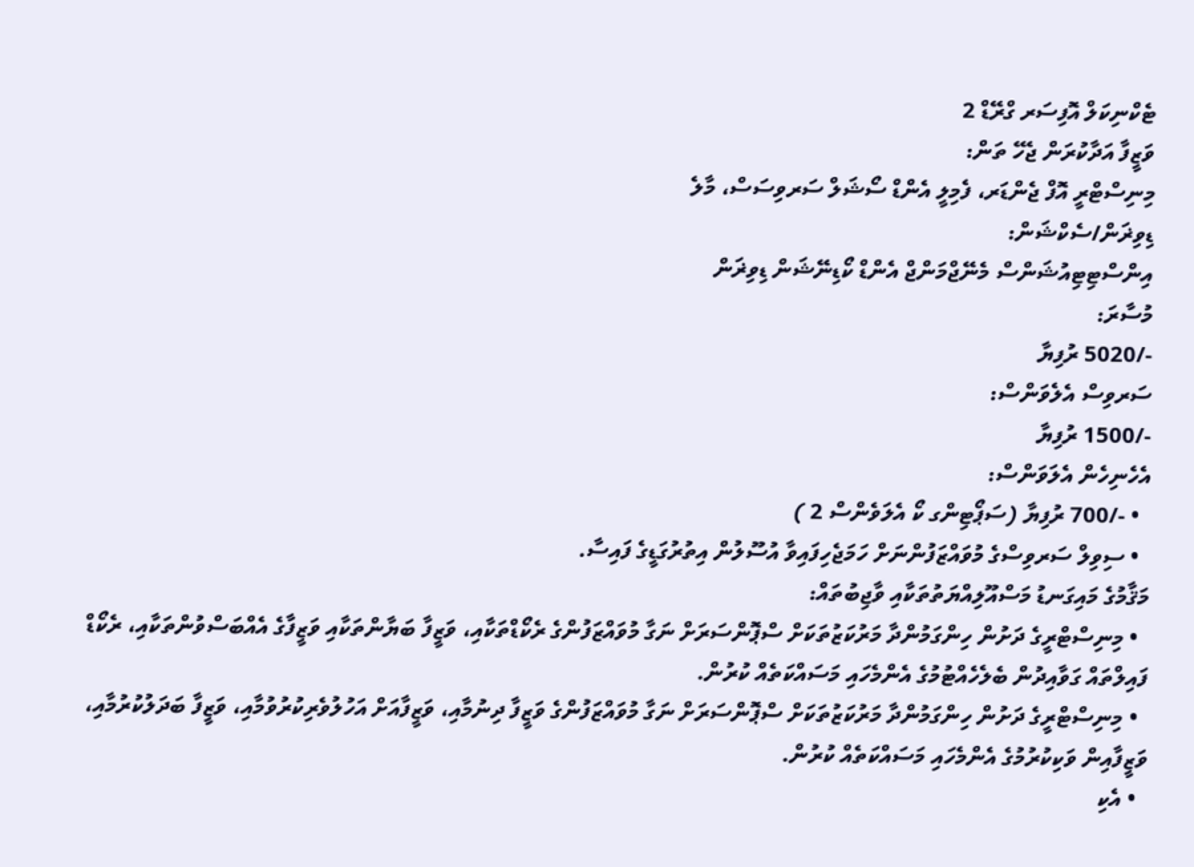ޓެކްނިކަލް އޮފިސަރ ގްރޭޑް 2
ވަޒީފާ އަދާކުރަން ޖެހޭ ތަން:
މިނިސްޓްރީ އޮފް ޖެންޑަރ، ފެމިލީ އެންޑް ސޯޝަލް ސަރވިސަސް، މާލެ
ޑިވިޜަން/ސެކްޝަން:
އިންސްޓިޓިއުޝަންސް މެނޭޖްމަންޖް އެންޑް ކޯޑިނޭޝަން ޑިވިޜަން
މުސާރަ:
-/5020 ރުފިޔާ
ސަރވިސް އެލެވަންސް:
-/1500 ރުފިޔާ
އެހެނިހެން އެލަވަންސް:
  • -/700 ރުފިޔާ (ސަޕޯޓިންގ ކޯ އެލަވެންސް 2 )
  • ސިވިލް ސަރވިސްގެ މުވައްޒަފުންނަށް ހަމަޖެހިފައިވާ އުސޫލުން އިތުރުގަޑީގެ ފައިސާ.
މަޤާމުގެ މައިގަނޑު މަސްއޫލިއްޔަތުތަކާއި ވާޖިބުތައް:
  • މިނިސްޓްރީގެ ދަށުން ހިންގަމުންދާ މަރުކަޒުތަކަށް ސްޕޮންސަރަށް ނަގާ މުވައްޒަފުންގެ ރެކޯޑްތަކާއި، ވަޒީފާ ބަޔާންތަކާއި ވަޒީފާގެ އެއްބަސްވުންތަކާއި، ރެކޯޑް ފައިލްތައް ގަވާއިދުން ބެލެހެއްޓުމުގެ އެންމެހައި މަސައްކަތެއް ކުރުން.
  • މިނިސްޓްރީގެ ދަށުން ހިންގަމުންދާ މަރުކަޒުތަކަށް ސްޕޮންސަރަށް ނަގާ މުވައްޒަފުންގެ ވަޒީފާ ދިނުމާއި، ވަޒީފާއަށް އަހުލުވެރިކުރުވުމާއި، ވަޒީފާ ބަދަލުކުރުމާއި، ވަޒީފާއިން ވަކިކުރުމުގެ އެންމެހައި މަސައްކަތެއް ކުރުން.
  • އެކި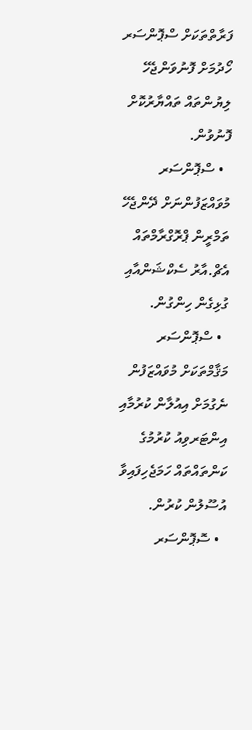ފަރާތްތަކަށް ސްޕޮންސަރ ހޯދުމަށް ފޮނުވަންޖެހޭ ލިޔުންތައް ތައްޔާރުކޮށް ފޮނުވުން.
  • ސްޕޮންސަރ މުވައްޒަފުންނަށް ދޭންޖެހޭ ތަމްރީން ޕްރޮގްރާމްތައް އެޗް.އާރު ސެކްޝަންއާއި ގުޅިގެން ހިންގުން.
  • ސްޕޮންސަރ މަޤާމްތަކަށް މުވައްޒަފުން ނެގުމަށް އިއުލާން ކުރުމާއި އިންޓަރވިއު ކުރުމުގެ ކަންތައްތައް ހަމަޖެހިފައިވާ އުސޫލުން ކުރުން.
  • ސޮޕޮންސަރ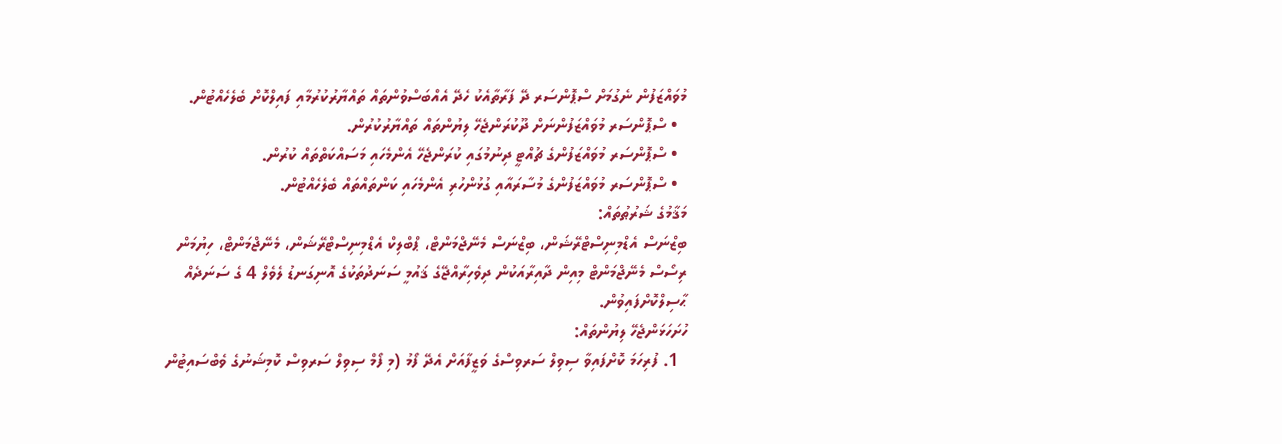މުވައްޒަފުން ނެގުމަށް ސްޕޮންސަރ ދޭ ފަރާތާއެކު ހެދޭ އެއްބަސްވުންތައް ތައްޔާރުކުރުމާއި ފައިލްކޮށް ބެލެހެއްޓުން.
  • ސްޕޮންސަރ މުވައްޒަފުންނަށް ދޫކުރަންޖެހޭ ލިޔުންތައް ތައްޔާރުކުރުން.
  • ސްޕޮންސަރ މުވައްޒަފުންގެ ޗުއްޓީ ދިނުމުގައި ކުރަންޖެހޭ އެންމެހައި މަސައްކަތްތައް ކުރުން.
  • ސްޕޮންސަރ މުވައްޒަފުންގެ މުސާރައާއި ގުޅުންހުރި އެންމެހައި ކަންތައްތައް ބެލެހެއްޓުން.
މަޤާމުގެ ޝަރުޠުތައް:
ބިޒްނަސް އެޑްމިނިސްޓްރޭޝަން، ބިޒްނަސް މެނޭޖްމަންޓް، ޕްބްލިކް އެޑްމިނިސްޓްރޭޝަން، މެނޭޖްމަންޓް، ހިޔުމަން ރިސޯސް މެނޭޖްމަންޓް މިއިން ދާއިރާއަކުން ދިވެހިރާއްޖޭގެ ޤައުމީ ސަނަދުތަކުގެ އޮނިގަނޑު ލެވެލް 4 ގެ ސަނަދެއް ޙާސިލްކޮށްފައިވުން.
ހުށަހަޅަންޖެހޭ ލިޔުންތައް:
  1. ފުރިހަމަ ކޮށްފައިވާ ސިވިލް ސަރވިސްގެ ވަޒީފާއަށް އެދޭ ފޯމު (މި ފޯމް ސިވިލް ސަރވިސް ކޮމިޝަނުގެ ވެބްސައިޓުން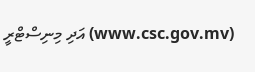(www.csc.gov.mv) އަދި މިނިސްޓްރީ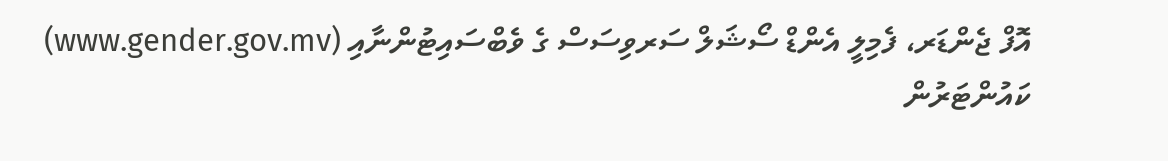އޮފް ޖެންޑަރ، ފެމިލީ އެންޑް ސޯޝަލް ސަރވިސަސް ގެ ވެބްސައިޓުންނާއި (www.gender.gov.mv) ކައުންޓަރުން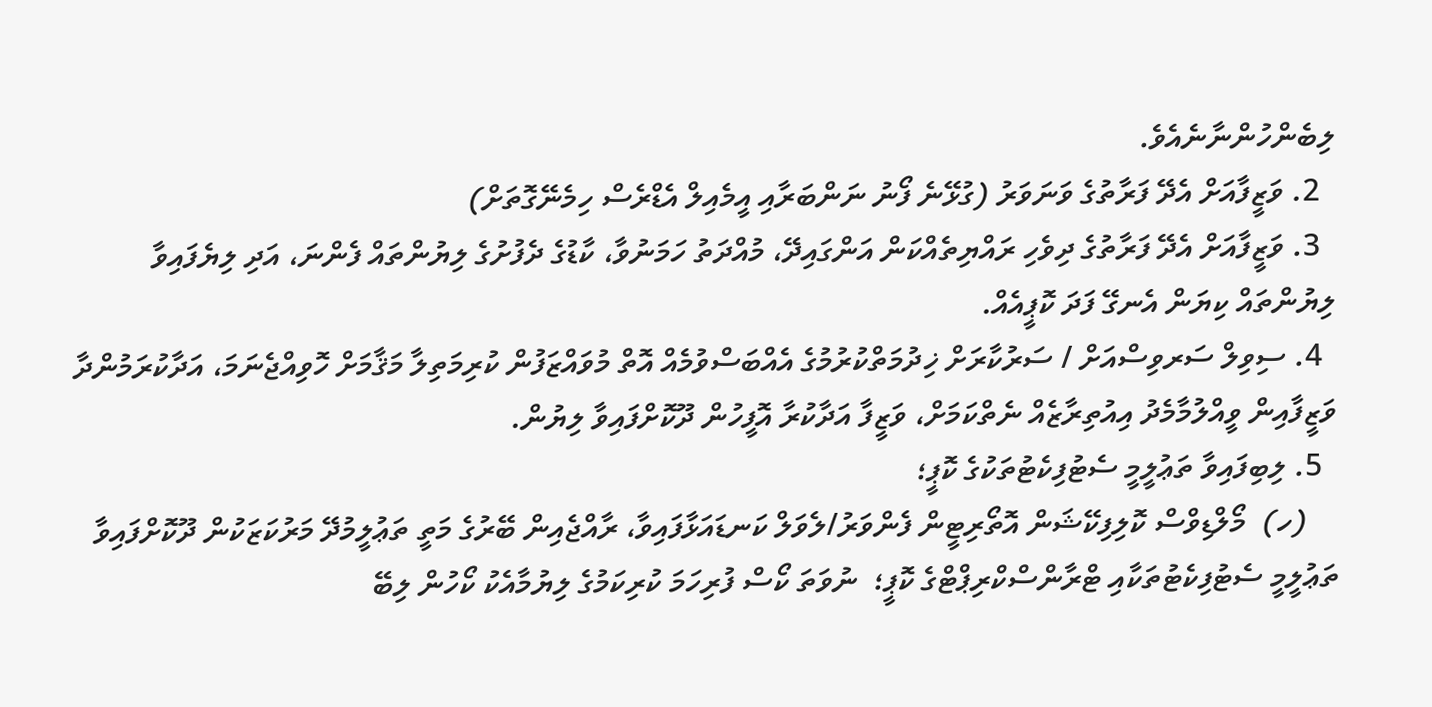ލިބެންހުންނާނެއެވެ.
  2. ވަޒީފާއަށް އެދޭ ފަރާތުގެ ވަނަވަރު (ގުޅޭނެ ފޯނު ނަންބަރާއި އީމެއިލް އެޑްރެސް ހިމެނޭގޮތަށް)
  3. ވަޒީފާއަށް އެދޭ ފަރާތުގެ ދިވެހި ރައްޔިތެއްކަން އަންގައިދޭ، މުއްދަތު ހަމަނުވާ، ކާޑުގެ ދެފުށުގެ ލިޔުންތައް ފެންނަ، އަދި ލިޔެފައިވާ ލިޔުންތައް ކިޔަން އެނގޭ ފަދަ ކޮޕީއެއް.
  4. ސިވިލް ސަރވިސްއަށް / ސަރުކާރަށް ޚިދުމަތްކުރުމުގެ އެއްބަސްވުމެއް އޮތް މުވައްޒަފުން ކުރިމަތިލާ މަޤާމަށް ހޮވިއްޖެނަމަ، އަދާކުރަމުންދާ ވަޒީފާއިން ވީއްލުމާމެދު އިއުތިރާޒެއް ނެތްކަމަށް، ވަޒީފާ އަދާކުރާ އޮފީހުން ދޫކޮށްފައިވާ ލިޔުން.
  5. ލިބިފައިވާ ތަޢުލީމީ ސެޓުފިކެޓުތަކުގެ ކޮޕީ؛
    (ހ)  މޯލްޑިވްސް ކޮލިފިކޭޝަން އޮތޯރިޓީން ފެންވަރު/ލެވަލް ކަނޑައަޅާފައިވާ، ރާއްޖެއިން ބޭރުގެ މަތީ ތަޢުލީމުދޭ މަރުކަޒަކުން ދޫކޮށްފައިވާ ތަޢުލީމީ ސެޓުފިކެޓުތަކާއި ޓްރާންސްކްރިޕްޓްގެ ކޮޕީ؛  ނުވަތަ ކޯސް ފުރިހަމަ ކުރިކަމުގެ ލިޔުމާއެކު ކޯހުން ލިބޭ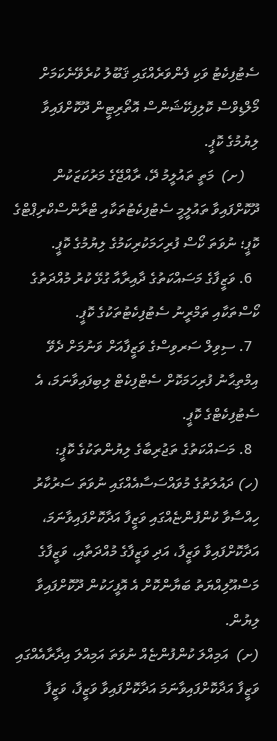ސެޓުފިކެޓު ވަކި ފެންވަރެއްގައި ޤަބޫލު ކުރެވޭނެކަމަށް މޯލްޑިވްސް ކޮލިފިކޭޝަންސް އޮތޯރިޓީން ދޫކޮށްފައިވާ ލިޔުމުގެ ކޮޕީ.
    (ށ)  މަތީ ތައުލީމު ދޭ، ރާއްޖޭގެ މަރުކަޒަކުން ދޫކޮށްފައިވާ ތައުލީމީ ސެޓުފިކެޓުތަކާއި ޓްރާންސްކްރިޕްޓްގެ ކޮޕީ؛ ނުވަތަ ކޯސް ފުރިހަމަކުރިކަމުގެ ލިޔުމުގެ ކޮޕީ.
  6. ވަޒީފާގެ މަސައްކަތުގެ ދާއިރާއާ ގުޅޭ ކުރު މުއްދަތުގެ ކޯސްތަކާއި ތަމްރީނު ސެޓުފިކެޓުތަކުގެ ކޮޕީ.
  7. ސިވިލް ސަރވިސްގެ ވަޒީފާއަށް ވަނުމަށް ދެވޭ އިމްތިޙާނު ފުރިހަމަކޮށް ސެޓްފިކެޓް ލިބިފައިވާނަމަ، އެ ސެޓުފިކެޓްގެ ކޮޕީ.
  8. މަސައްކަތުގެ ތަޖުރިބާގެ ލިޔުންތަކުގެ ކޮޕީ:
(ހ) ދައުލަތުގެ މުވައްސަސާއެއްގައި ނުވަތަ ސަރުކާރު ހިއްސާވާ ކުންފުންޏެއްގައި ވަޒީފާ އަދާކޮށްފައިވާނަމަ، އަދާކޮށްފައިވާ ވަޒީފާ، އަދި ވަޒީފާގެ މުއްދަތާއި، ވަޒީފާގެ މަސްއޫލިއްޔަތު ބަޔާންކޮށް އެ އޮފީހަކުން ދޫކޮށްފައިވާ ލިޔުން.
(ށ)  އަމިއްލަ ކުންފުންޏެއް ނުވަތަ އަމިއްލަ އިދާރާއެއްގައި ވަޒީފާ އަދާކޮށްފައިވާނަމަ އަދާކޮށްފައިވާ ވަޒީފާ، ވަޒީފާ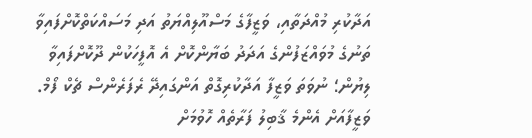އަދާކުރި މުއްދަތާއި، ވަޒީފާގެ މަސްއޫލިއްޔަތު އަދި މަސައްކަތްކޮށްފައިވާ ތަނުގެ މުވައްޒަފުންގެ އަދަދު ބަޔާންކޮށް އެ އޮފީހަކުން ދޫކޮށްފައިވާ ލިޔުން؛ ނުވަތަ ވަޒީފާ އަދާކުރިގޮތް އަންގައިދޭ ރެފަރެންސް ޗެކް ފޯމް.
ވަޒީފާއަށް އެންމެ ޤާބިލު ފަރާތެއް ހޮވުމަށް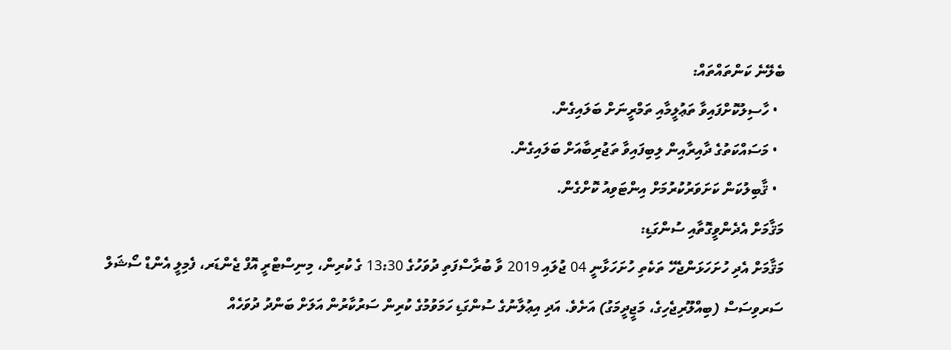ބެލޭނެ ކަންތައްތައް:
  • ހާސިލުކޮށްފައިވާ ތަޢުލީމާއި ތަމްރީނަށް ބަލައިގެން.
  • މަސައްކަތުގެ ދާއިރާއިން ލިބިފައިވާ ތަޖުރިބާއަށް ބަލައިގެން.
  • ޤާބިލުކަން ކަށަވަރުކުރުމަށް އިންޓަވިއު ކޮށްގެން.
މަޤާމަށް އެދެންވީގޮތާއި ސުންގަޑި:
މަޤާމަށް އެދި ހުށަހަޅަންޖެހޭ ތަކެތި ހުށަހަޅާނީ 04 ޖުލައި 2019 ވާ ބުރާސްފަތި ދުވަހުގެ 13:30 ގެ ކުރިން، މިނިސްޓްރީ އޮފް ޖެންޑަރ، ފެމިލީ އެންޑް ސޯޝަލް ސަރވިސަސް (ބިއްލޫރިޖެހިގެ، މަޖީދީމަގު) އަށެވެ. އަދި އިޢުލާނުގެ ސުންގަޑި ހަމަވުމުގެ ކުރިން ސަރުކާރުން އަލަށް ބަންދު ދުވަހެއް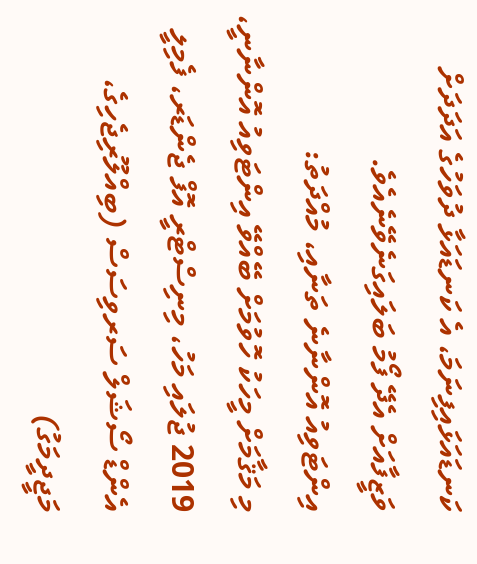ކަނޑައަޅައިފިނަމަ، އެ ކަނޑައަޅާ ދުވަހުގެ އަދަދަށް ވަޒީފާއަށް އެދޭ ފޯމު ބަލައިގަނެވޭނެއެވެ.
އިންޓަވިއު އޮންނާނެ ތަނާއި، މުއްދަތު:
މި މަޤާމަށް މީހަކު ހޮވުމަށް ބޭއްވޭ އިންޓަވިއު އޮންނާނީ، 2019 ޖުލައި މަހު، މިނިސްޓްރީ އޮފް ޖެންޑަރ، ފެމިލީ އެންޑް ސޯޝަލް ސަރވިސަސް (ބިއްލޫރިޖެހިގެ، މަޖީދީމަގު)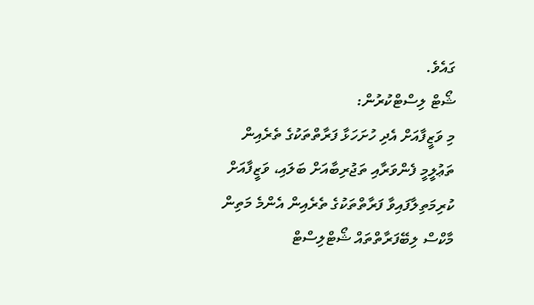ގައެވެ.
ޝޯޓް ލިސްޓްކުރުން:
މި ވަޒީފާއަށް އެދި ހުށަހަޅާ ފަރާތްތަކުގެ ތެރެއިން ތަޢުލީމީ ފެންވަރާއި ތަޖުރިބާއަށް ބަލައި، ވަޒީފާއަށް ކުރިމަތިލާފައިވާ ފަރާތްތަކުގެ ތެރެއިން އެންމެ މަތިން މާކްސް ލިބޭފަރާތްތައް ޝޯޓްލިސްޓް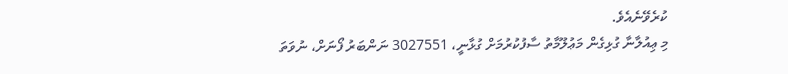ކުރެވޭނެއެވެ.
މި ޢިއުލާނާ ގުޅިގެން މަޢުލޫމާތު ސާފުކުރުމަށް ގުޅާނީ، 3027551 ނަންބަރު ފޯނަށް، ނުވަތަ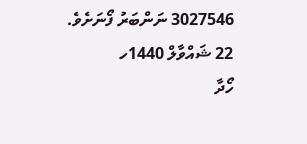3027546 ނަންބަރު ފޯނަށެވެ.
22 ޝައްވާލް 1440ހ
ހޯދާ